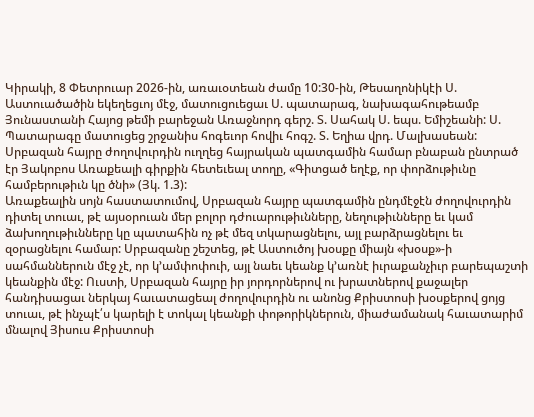Կիրակի, 8 Փետրուար 2026-ին, առաւօտեան ժամը 10:30-ին, Թեսաղոնիկէի Ս. Աստուածածին եկեղեցւոյ մէջ, մատուցուեցաւ Ս. պատարագ, նախագահութեամբ Յունաստանի Հայոց թեմի բարեջան Առաջնորդ գերշ. Տ. Սահակ Ս. եպս. Եմիշեանի: Ս. Պատարագը մատուցեց շրջանիս հոգեւոր հովիւ հոգշ. Տ. Եղիա վրդ. Մալխասեան:
Սրբազան հայրը ժողովուրդին ուղղեց հայրական պատգամին համար բնաբան ընտրած էր Յակոբոս Առաքեալի գիրքին հետեւեալ տողը, «Գիտցած եղէք, որ փորձութիւնը համբերութիւն կը ծնի» (Յկ. 1.3):
Առաքեալին սոյն հաստատումով, Սրբազան հայրը պատգամին ընդմէջէն ժողովուրդին դիտել տուաւ, թէ այսօրուան մեր բոլոր դժուարութիւնները, նեղութիւնները եւ կամ ձախողութիւնները կը պատահին ոչ թէ մեզ տկարացնելու, այլ բարձրացնելու եւ զօրացնելու համար: Սրբազանը շեշտեց, թէ Աստուծոյ խօսքը միայն «խօսք»-ի սահմաններուն մէջ չէ, որ կ՚ամփոփուի, այլ նաեւ կեանք կ՚առնէ իւրաքանչիւր բարեպաշտի կեանքին մէջ: Ուստի, Սրբազան հայրը իր յորդորներով ու խրատներով քաջալեր հանդիսացաւ ներկայ հաւատացեալ ժողովուրդին ու անոնց Քրիստոսի խօսքերով ցոյց տուաւ, թէ ինչպէ՛ս կարելի է տոկալ կեանքի փոթորիկներուն, միաժամանակ հաւատարիմ մնալով Յիսուս Քրիստոսի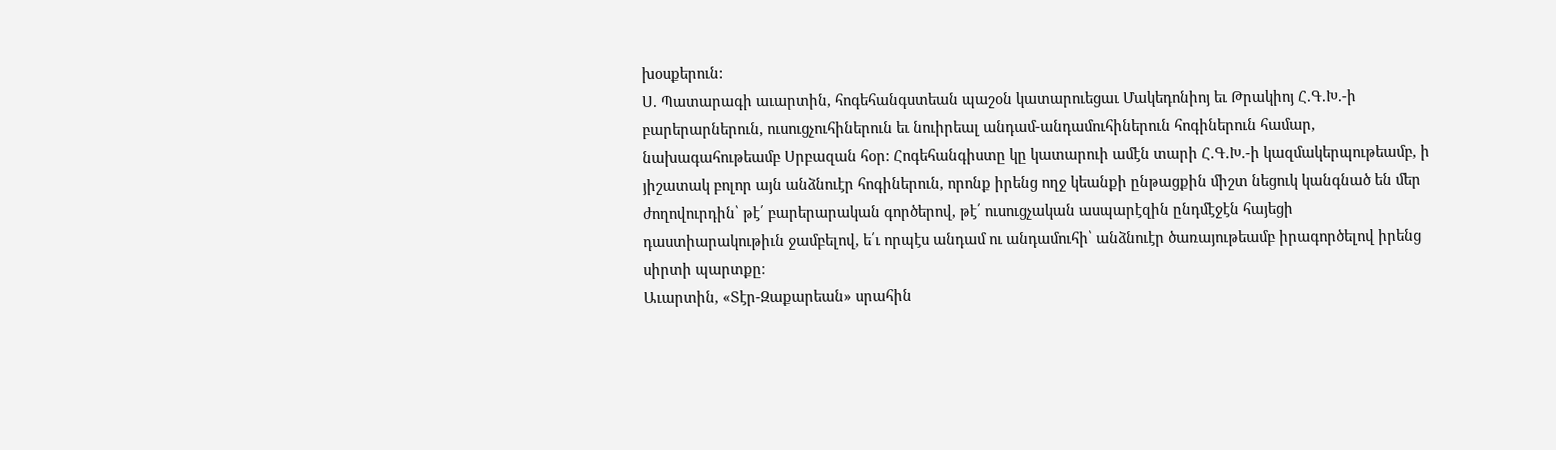խօսքերուն:
Ս. Պատարագի աւարտին, հոգեհանգստեան պաշօն կատարուեցաւ Մակեդոնիոյ եւ Թրակիոյ Հ.Գ.Խ.-ի բարերարներուն, ուսուցչուհիներուն եւ նուիրեալ անդամ-անդամուհիներուն հոգիներուն համար, նախագահութեամբ Սրբազան հօր: Հոգեհանգիստը կը կատարուի ամէն տարի Հ.Գ.Խ.-ի կազմակերպութեամբ, ի յիշատակ բոլոր այն անձնուէր հոգիներուն, որոնք իրենց ողջ կեանքի ընթացքին միշտ նեցուկ կանգնած են մեր ժողովուրդին՝ թէ՛ բարերարական գործերով, թէ՛ ուսուցչական ասպարէզին ընդմէջէն հայեցի դաստիարակութիւն ջամբելով, ե՛ւ որպէս անդամ ու անդամուհի՝ անձնուէր ծառայութեամբ իրագործելով իրենց սիրտի պարտքը։
Աւարտին, «Տէր-Զաքարեան» սրահին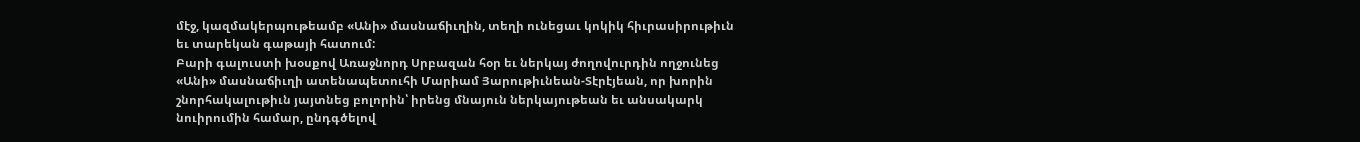մէջ, կազմակերպութեամբ «Անի» մասնաճիւղին, տեղի ունեցաւ կոկիկ հիւրասիրութիւն եւ տարեկան գաթայի հատում:
Բարի գալուստի խօսքով Առաջնորդ Սրբազան հօր եւ ներկայ ժողովուրդին ողջունեց «Անի» մասնաճիւղի ատենապետուհի Մարիամ Յարութիւնեան-Տէրէյեան, որ խորին շնորհակալութիւն յայտնեց բոլորին՝ իրենց մնայուն ներկայութեան եւ անսակարկ նուիրումին համար, ընդգծելով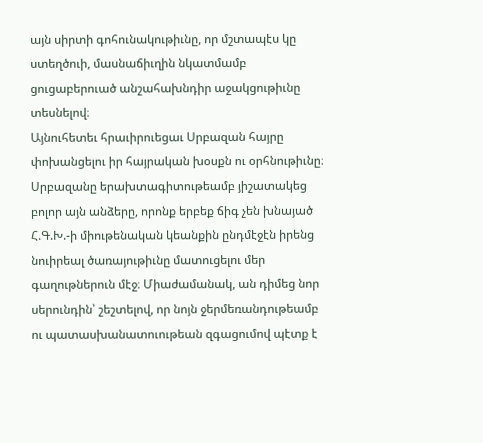այն սիրտի գոհունակութիւնը, որ մշտապէս կը ստեղծուի, մասնաճիւղին նկատմամբ ցուցաբերուած անշահախնդիր աջակցութիւնը տեսնելով։
Այնուհետեւ հրաւիրուեցաւ Սրբազան հայրը փոխանցելու իր հայրական խօսքն ու օրհնութիւնը։
Սրբազանը երախտագիտութեամբ յիշատակեց բոլոր այն անձերը, որոնք երբեք ճիգ չեն խնայած Հ.Գ.Խ.-ի միութենական կեանքին ընդմէջէն իրենց նուիրեալ ծառայութիւնը մատուցելու մեր գաղութներուն մէջ։ Միաժամանակ, ան դիմեց նոր սերունդին՝ շեշտելով, որ նոյն ջերմեռանդութեամբ ու պատասխանատուութեան զգացումով պէտք է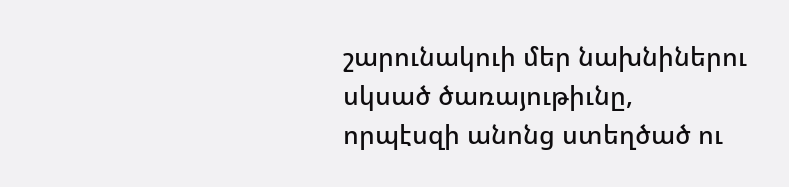շարունակուի մեր նախնիներու սկսած ծառայութիւնը, որպէսզի անոնց ստեղծած ու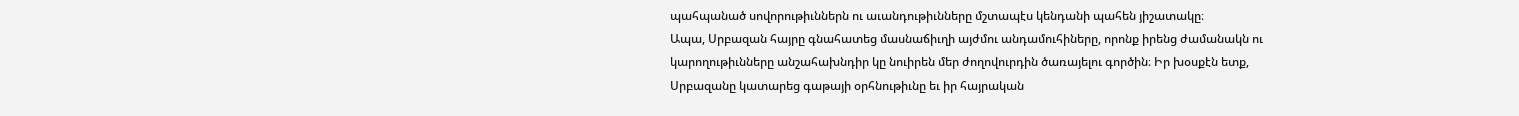պահպանած սովորութիւններն ու աւանդութիւնները մշտապէս կենդանի պահեն յիշատակը։
Ապա, Սրբազան հայրը գնահատեց մասնաճիւղի այժմու անդամուհիները, որոնք իրենց ժամանակն ու կարողութիւնները անշահախնդիր կը նուիրեն մեր ժողովուրդին ծառայելու գործին։ Իր խօսքէն ետք, Սրբազանը կատարեց գաթայի օրհնութիւնը եւ իր հայրական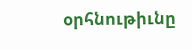օրհնութիւնը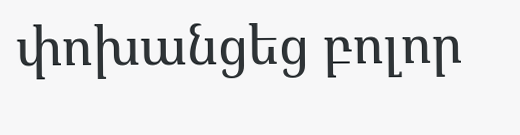փոխանցեց բոլոր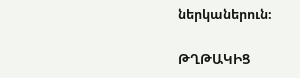ներկաներուն։

ԹՂԹԱԿԻՑ